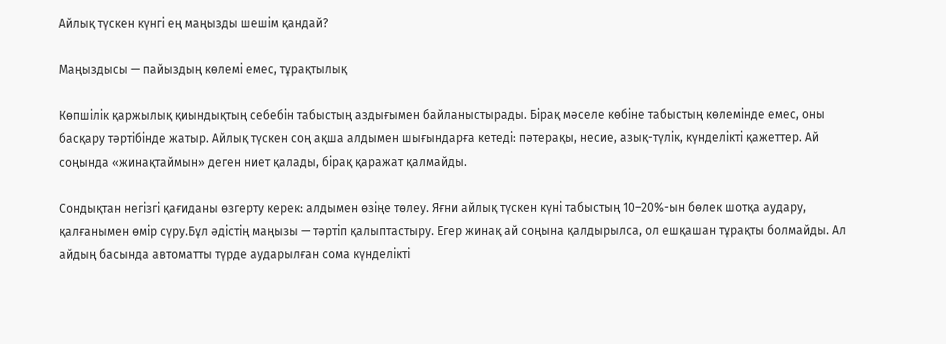Айлық түскен күнгі ең маңызды шешім қандай?

Маңыздысы — пайыздың көлемі емес, тұрақтылық

Көпшілік қаржылық қиындықтың себебін табыстың аздығымен байланыстырады. Бірақ мәселе көбіне табыстың көлемінде емес, оны басқару тәртібінде жатыр. Айлық түскен соң ақша алдымен шығындарға кетеді: пәтерақы, несие, азық-түлік, күнделікті қажеттер. Ай соңында «жинақтаймын» деген ниет қалады, бірақ қаражат қалмайды.

Сондықтан негізгі қағиданы өзгерту керек: алдымен өзіңе төлеу. Яғни айлық түскен күні табыстың 10–20%-ын бөлек шотқа аудару, қалғанымен өмір сүру.Бұл әдістің маңызы — тәртіп қалыптастыру. Егер жинақ ай соңына қалдырылса, ол ешқашан тұрақты болмайды. Ал айдың басында автоматты түрде аударылған сома күнделікті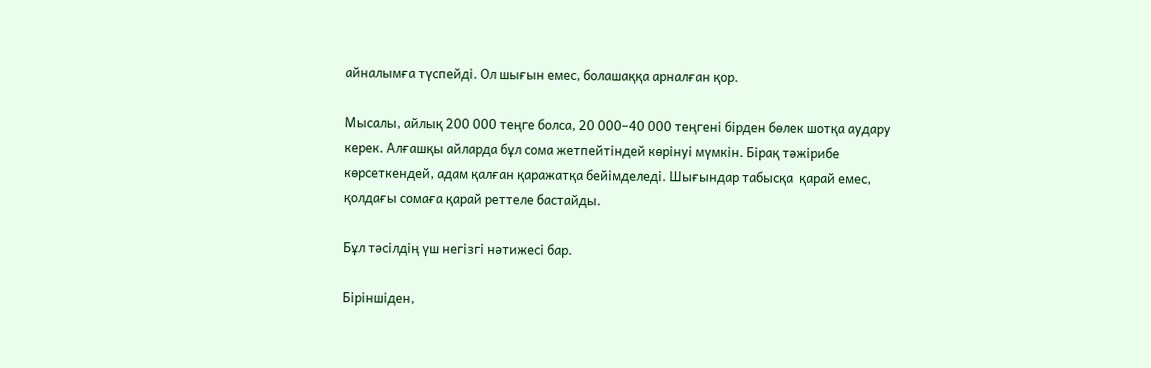айналымға түспейді. Ол шығын емес, болашаққа арналған қор.

Мысалы, айлық 200 000 теңге болса, 20 000–40 000 теңгені бірден бөлек шотқа аудару керек. Алғашқы айларда бұл сома жетпейтіндей көрінуі мүмкін. Бірақ тәжірибе көрсеткендей, адам қалған қаражатқа бейімделеді. Шығындар табысқа  қарай емес, қолдағы сомаға қарай реттеле бастайды.

Бұл тәсілдің үш негізгі нәтижесі бар.

Біріншіден,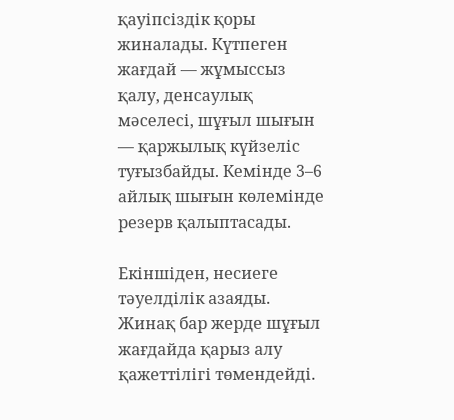қауіпсіздік қоры жиналады. Күтпеген жағдай — жұмыссыз қалу, денсаулық мәселесі, шұғыл шығын — қаржылық күйзеліс туғызбайды. Кемінде 3–6 айлық шығын көлемінде резерв қалыптасады.

Екіншіден, несиеге тәуелділік азаяды. Жинақ бар жерде шұғыл жағдайда қарыз алу қажеттілігі төмендейді.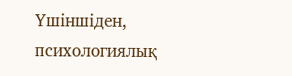Үшіншіден, психологиялық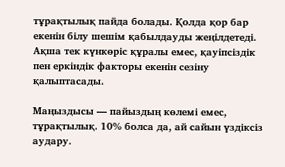тұрақтылық пайда болады. Қолда қор бар екенін білу шешім қабылдауды жеңілдетеді. Ақша тек күнкөріс құралы емес, қауіпсіздік пен еркіндік факторы екенін сезіну қалыптасады.

Маңыздысы — пайыздың көлемі емес, тұрақтылық. 10% болса да, ай сайын үздіксіз аудару.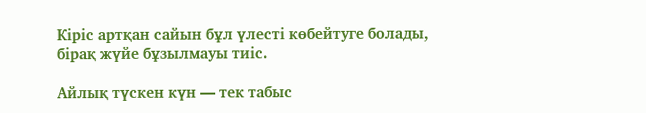Кіріс артқан сайын бұл үлесті көбейтуге болады, бірақ жүйе бұзылмауы тиіс.

Айлық түскен күн — тек табыс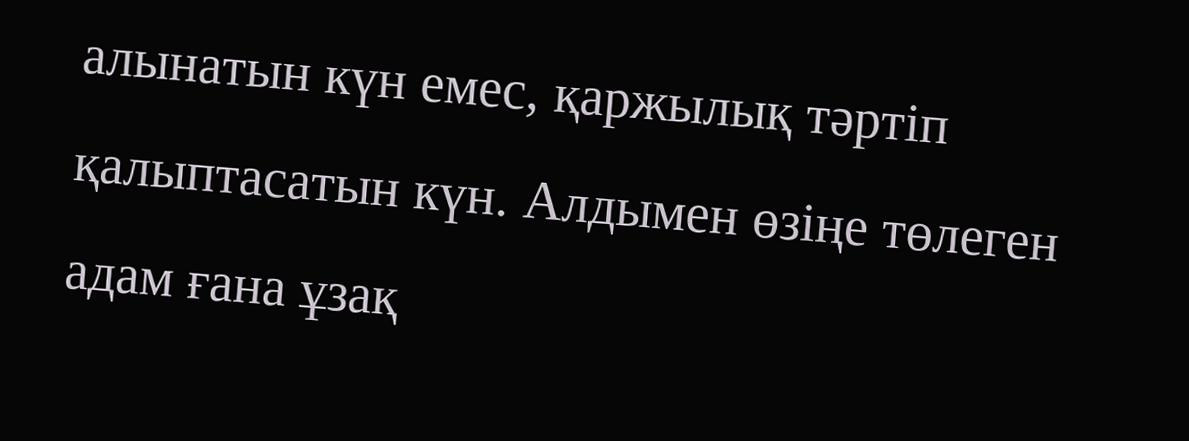алынатын күн емес, қаржылық тәртіп қалыптасатын күн. Алдымен өзіңе төлеген адам ғана ұзақ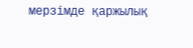мерзімде қаржылық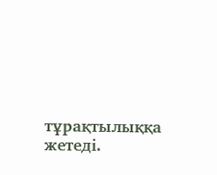тұрақтылыққа жетеді.